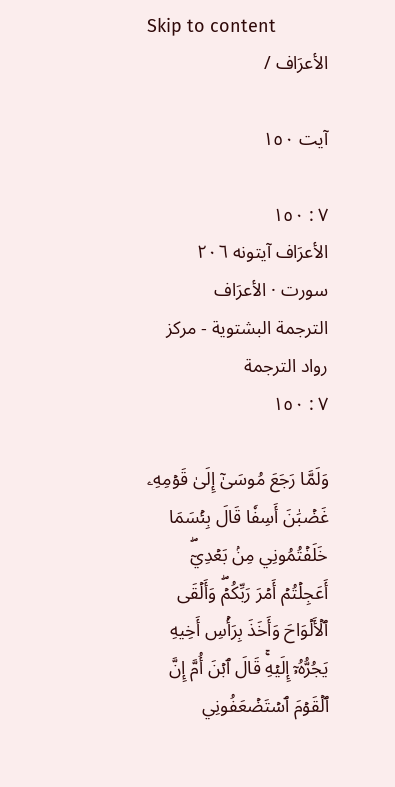Skip to content
الأعرَاف /

آيت ١٥٠

٧ : ١٥٠
الأعرَاف آيتونه ٢٠٦
سورت · الأعرَاف
الترجمة البشتوية - مركز رواد الترجمة
٧ : ١٥٠

وَلَمَّا رَجَعَ مُوسَىٰٓ إِلَىٰ قَوۡمِهِۦ غَضۡبَٰنَ أَسِفٗا قَالَ بِئۡسَمَا خَلَفۡتُمُونِي مِنۢ بَعۡدِيٓۖ أَعَجِلۡتُمۡ أَمۡرَ رَبِّكُمۡۖ وَأَلۡقَى ٱلۡأَلۡوَاحَ وَأَخَذَ بِرَأۡسِ أَخِيهِ يَجُرُّهُۥٓ إِلَيۡهِۚ قَالَ ٱبۡنَ أُمَّ إِنَّ ٱلۡقَوۡمَ ٱسۡتَضۡعَفُونِي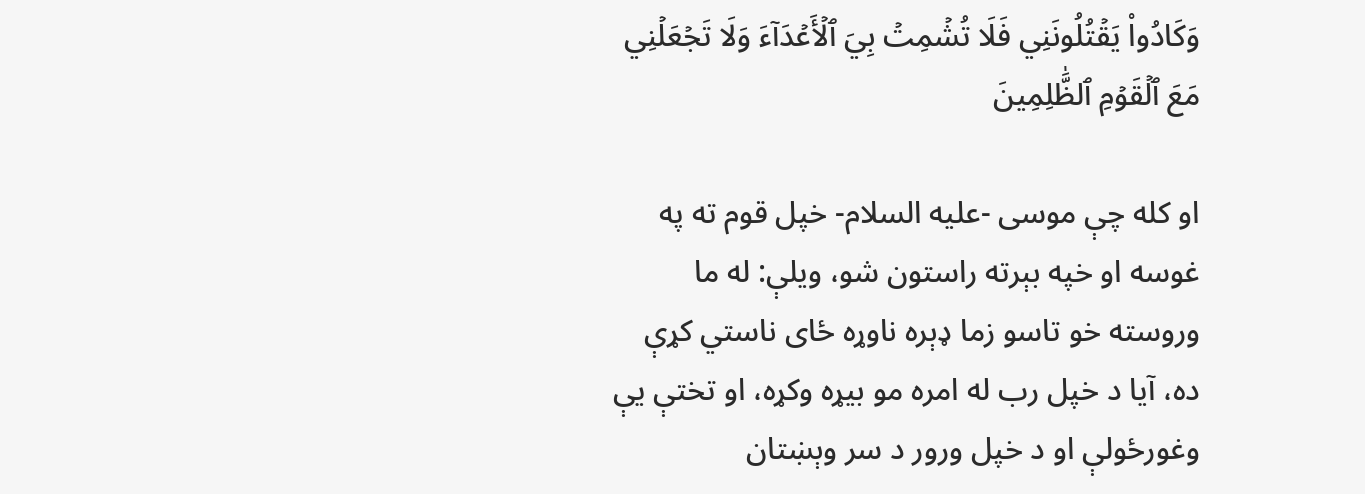وَكَادُواْ يَقۡتُلُونَنِي فَلَا تُشۡمِتۡ بِيَ ٱلۡأَعۡدَآءَ وَلَا تَجۡعَلۡنِي مَعَ ٱلۡقَوۡمِ ٱلظَّٰلِمِينَ

او كله چې موسى -علیه السلام- خپل قوم ته په غوسه او خپه بېرته راستون شو، ويلې: له ما وروسته خو تاسو زما ډېره ناوړه ځاى ناستي كړې ده، آيا د خپل رب له امره مو بيړه وكړه، او تختې يې وغورځولې او د خپل ورور د سر وېښتان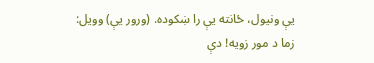يې ونيول، ځانته یې را ښكوده. (ورور یې) وویل: زما د مور زويه! دې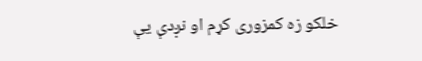خلكو زه كمزورى كړم او نږدې يې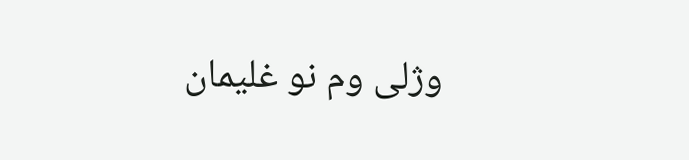وژلى وم نو غليمان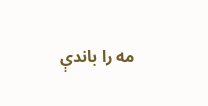مه را باندې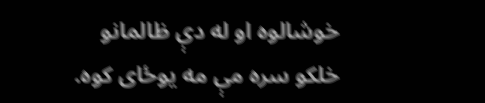خوشالوه او له دې ظالمانو خلكو سره مې مه يوځاى كوه.